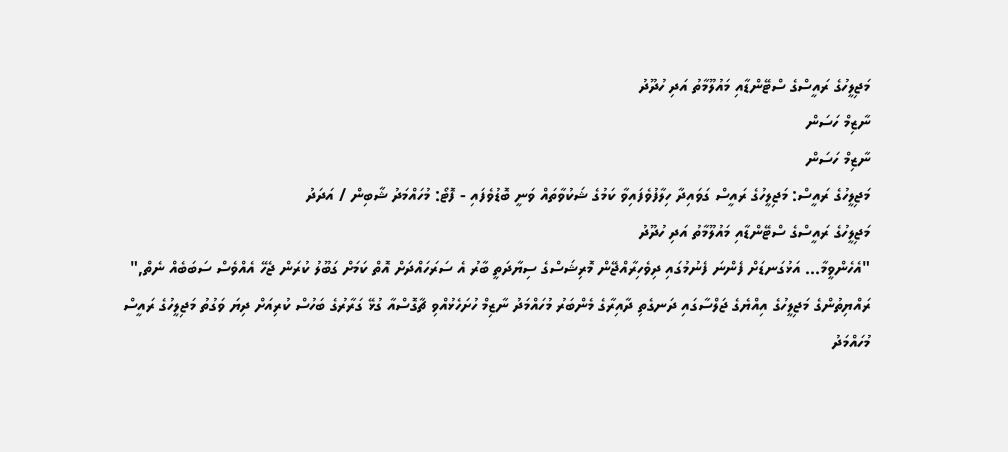މަޖިލީހުގެ ރައީސްގެ ސްޓޭންޑާއި މައުލޫމާތު އަދި ހުދޫދު
ނާޒިމް ހަސަން
ނާޒިމް ހަސަން
މަޖިލީހުގެ ރައީސް: މަޖިލީހުގެ ރައީސް ގަވައިދާ ހިލާފުވެފައިވާ ކަމުގެ ޝަކުވާތައް ވަނީ ބޮޑުވެފައި - ފޮޓޯ: މުހައްމަދު ޝާބިން / އަދަދު
މަޖިލީހުގެ ރައީސްގެ ސްޓޭންޑާއި މައުލޫމާތު އަދި ހުދޫދު
"އެހެންވީމާ... އަޅުގަނޑަށް ފެންނަ ފެނުމުގައި ދިވެހިރާއްޖޭން މޮރިޝަސްގެ ސިޔާދަތީ ބާރު އެ ސަރަހައްދަށް އޮތް ކަމަށް ގަބޫލު ކުރަން ޖެހޭ އެއްވެސް ސަބަބެއް ނެތް,"
ރައްޔިތުންގެ މަޖިލީހުގެ އިއްޔެގެ ޖަލްސާގައި ދަނގެތި ދާއިރާގެ މެންބަރު މުހައްމަދު ނާޒިމް ހުށަހެޅުއްވި ޗާގޮސްއާ ގުޅޭ ގަރާރުގެ ބަހުސް ކުރިއަށް ދިޔަ ވަގުތު މަޖިލީހުގެ ރައީސް މުހައްމަދު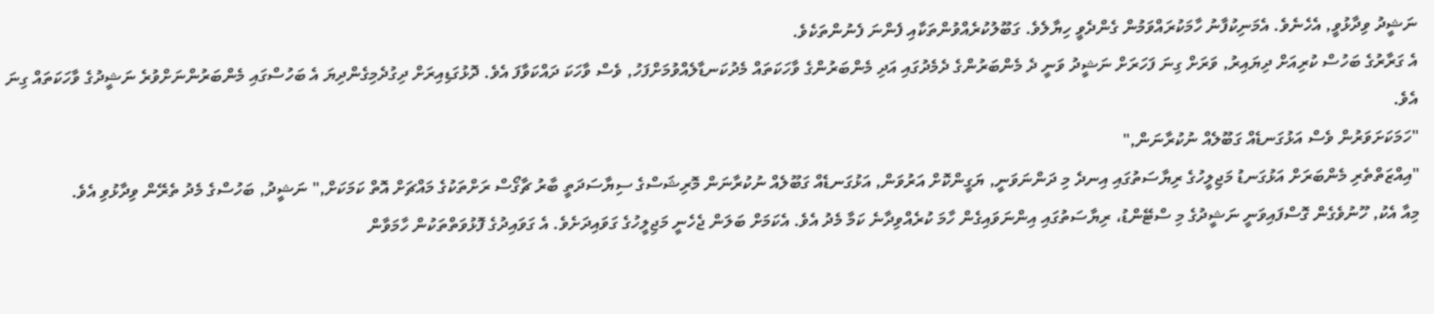ނަޝީދު ވިދާޅުވީ, އެހެނެވެ. އެމަނިކުފާނު ހާމަކުރައްވަމުން ގެންދެވީ ހިޔާލެވެ. ގަބޫލުކުރެއްވުންތަކާއި ފެންނަ ފެނުންތަކެވެ.
އެ ގަރާރުގެ ބަހުސް ކުރިއަށް ދިޔައިރު, ވަރަށް ގިނަ ފަހަރަށް ނަޝީދު ވަނީ ދެ މެންބަރުންގެ ދެމެދުގައި އަދި މެންބަރުންގެ ވާހަކަތައް މެދުކަނޑާލެއްވުމަށްފަހު, ވެސް ވާހަކަ ދައްކަވާފަ އެވެ. ދޮޅުގަޑިއިރަށް ދިގުދެމިގެންދިޔަ އެ ބަހުސްގައި މެންބަރުންނަށްވުރެ ނަޝީދުގެ ވާހަކަތައް ގިނަ އެވެ.
"ހަމަކަށަވަރުން ވެސް އަޅުގަނޑެއް ގަބޫލެއް ނުކުރާނަން,"
"އިއްޒަތްތެރި މެންބަރަށް އަޅުގަނޑު މަޖިލީހުގެ ރިޔާސަތުގައި އިނދެ މި ދަންނަވަނީ, ޔަގީންކޮށް އަރުވަން, އަޅުގަނޑެއް ގަބޫލެއް ނުކުރާނަން މޮރިޝަސްގެ ސިޔާސަދަތީ ބާރު ޗާގޯސް ރަށްތަކުގެ މައްޗަށް އޮތް ކަމަކަށް," ނަޝީދު, ބަހުސްގެ މެދު ތެރޭން ވިދާޅުވި އެވެ.
މިއާ އެކު, ހޫނުވެގެން ގޮސްފައިވަނީ ނަޝީދުގެ މި ސްޓޭންޑު، ރިޔާސަތުގައި އިންނަވައިގެން ހާމަ ކުރެއްވިދާނެ ކަމާ މެދު އެވެ. އެކަމަށް ބަލަން ޖެހެނީ މަޖިލީހުގެ ގަވައިދަށެވެ. އެ ގަވައިދުގެ ފޮޅުވަތްތަކުން ހާމަވާން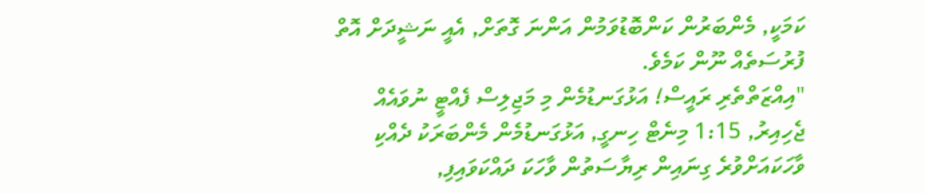ކަމަކީ, މެންބަރުން ކަންބޮޑުވަމުން އަންނަ ގޮތަށް, އެއީ ނަޝީދަށް އޮތް ފުރުސަތެއް ނޫން ކަމެވެ.
"އިއްޒަތްތެރި ރައީސް! އަޅުގަނޑުމެން މި މަޖިލިސް ފެއްޓީ ނުވައެއް ޖެހިއިރު, 1:15 މިނެޓް ހިނގީ, އަޅުގަނޑުމެން މެންބަރަކު ދެއްކި ވާހަކައަށްވުރެ ގިނައިން ރިޔާސަތުން ވާހަކަ ދައްކަވައިފި,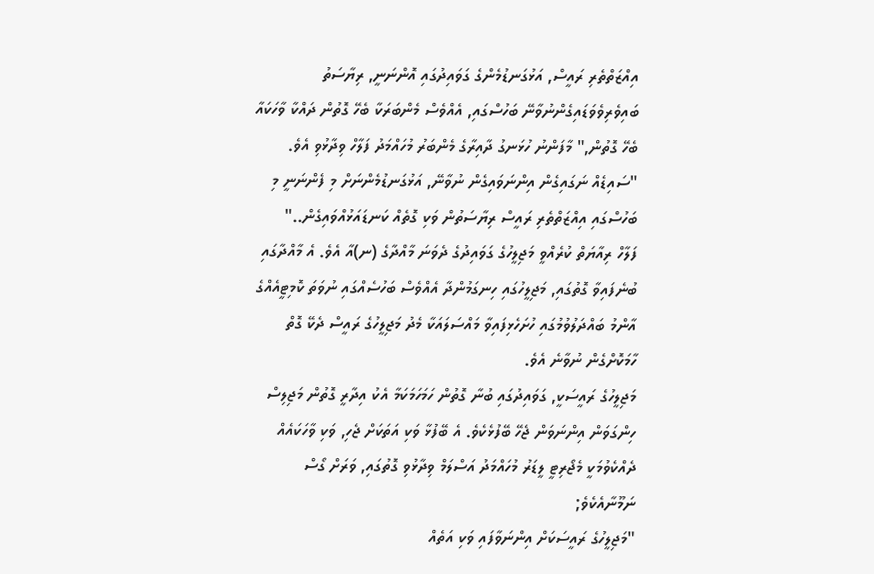އިއްޒަތްތެރި ރައީސް, އަޅުގަނޑުމެންގެ ގަވައިދުގައި އޮންނަނީ, ރިޔާސަތު ބައިވެރިވެވަޑައިގެންނުވާނޭ ބަހުސްގައި, އެއްވެސް މެންބަރަކާ ބެހޭ ގޮތުން ދައްކާ ވާހަކައާ ބެހޭ ގޮތުން," މާފަންނު ހުޅަނގު ދާއިރާގެ މެންބަރު މުހައްމަދު ފަލާހް ވިދާޅުވި އެވެ.
"ސައިޑެއް ނަގައިގެން އިންނަވައިގެން ނުވާނޭ, އަޅުގަނޑުމެންނަށް މި ފެންނަނީ މި ބަހުސްގައި އިއްޒަތްތެރި ރައީސް ރިޔާސަތުން ވަކި ގޮތެއް ކަނޑައަޅުއްވައިގެން.."
ފަލާހް ރިއާޔަތް ކުރެއްވީ މަޖިލީހުގެ ގަވައިދުގެ ދެވަނަ މާއްދާގެ (ނ)އާ އެވެ. އެ މާއްދާގައި ބުނެފައިވާ ގޮތުގައި, މަޖިލީހުގައި ހިނގަމުންދާ އެއްވެސް ބަހުސެއްގައި ނުވަތަ ކޮމިޓީއެއްގެ އާންމު ބައްދަލުވުމުގައި ހުށަހެޅިފައިވާ މައްސަލައަކާ މެދު މަޖިލީހުގެ ރައީސް ދެކޭ ގޮތް ހާމަކޮށްގެން ނުވާނެ އެވެ.
މަޖިލީހުގެ ރައީސަކީ, ގަވައިދުގައި ބުނާ ގޮތުން ހަމަހަމަކަމާ އެކު އިދާރީ ގޮތުން މަޖިލިސް ހިންގަވަން އިންނަވަން ޖެހޭ ބޭފުޅެކެވެ. އެ ބޭފުޅާ ވަކި އަތަކަށް ޖެހި, ވަކި ވާހަކައެއް ދެއްކެވުމަކީ މެޖޯރިޓީ ލީޑަރު މުހައްމަދު އަސްލަމް ވިދާޅުވި ގޮތުގައި, ވަރަށް ގޯސް ނަމޫނާއެކެވެ;
"މަޖިލީހުގެ ރައީސަކަށް އިންނަވާފައި ވަކި އަތެއް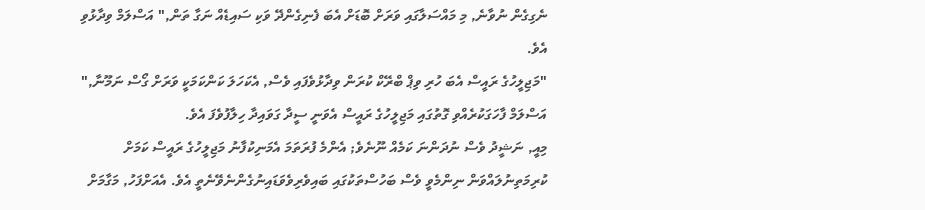ނެގިގެން ނުވާނެ, މި މައްސަލާގައި ވަރަށް ބޮޑަށް އެބަ ފެނިގެންދޭ ވަކި ސައިޑެއް ނަގާ ތަން," އަސްލަމް ވިދާޅުވި އެވެ.
"މަޖިލީހުގެ ރައީސް އެބަ ހުރި ވިޕް ބްރޭކް ކުރަން ވިދާޅުވެފައި ވެސް, އެކަހަލަ ކަންކަމަކީ ވަރަށް ގޯސް ނަމޫނާ,"
އަސްލަމް ފާހަގަކުރެއްވި ގޮތުގައި މަޖިލީހުގެ ރައީސް އެވަނީ ސީދާ ގަވައިދާ ހިލާފުވެފަ އެވެ.
މިއީ, ނަޝީދު ވެސް ނުދަންނަ ކަމެއް ނޫނެވެ; އެންމެ ފުރަތަމަ އެމަނިކުފާނު މަޖިލީހުގެ ރައީސް ކަމަށް ކުރިމަތިނުލައްވަން ނިންމެވީ ވެސް ބަހުސްތަކުގައި ބައިވެރިވެވަޑައިނުގެންނެވޭނެތީ އެވެ. އެއަށްފަހު, މަގާމަށް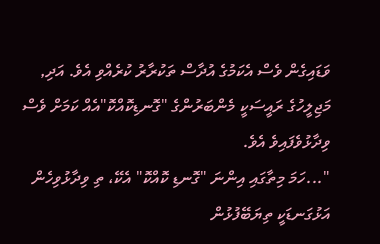ވަޑައިގެން ވެސް އެކަމުގެ އުދާސް ތަކުރާރު ކުރެއްވި އެވެ. އަދި, މަޖިލީހުގެ ރައީސަކީ މެންބަރުންގެ "ގޮނޑިކޮއްކޮ"އެއް ކަމަށް ވެސް ވިދާޅުވެފައިވެ އެވެ.
"...ހަމަ މިތާގައި އިންނަ "ގޮނޑި ކޮއްކޮ" އެކޭ، ތި ވިދާޅުވިހެން އަޅުގަނޑަކީ ތިޔަބޭފުޅުން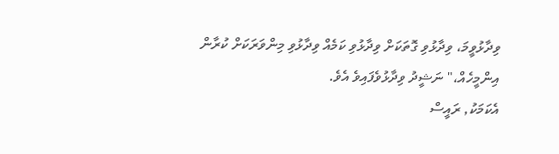ވިދާޅުވީމަ، ވިދާޅުވި ގޮތަކަށް ވިދާޅުވި ކަމެއް ވިދާޅުވި މިންވަރަކަށް ކުރާން އިންމީހެއް،" ނަޝީދު ވިދާޅުވެފައިވެ އެވެ.
އެކަމަކު, ރައީސް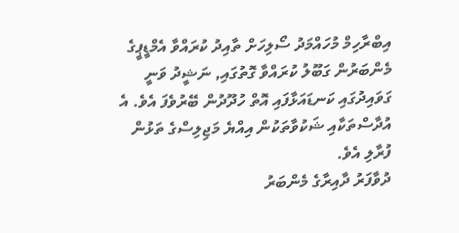އިބްރާހިމް މުހައްމަދު ސޯލިހަށް ތާއިދު ކުރައްވާ އެމްޑީޕީގެ މެންބަރުން ގަބޫލު ކުރައްވާ ގޮތުގައި, ނަޝީދު ވަނީ ގަވައިދުގައި ކަނޑައަޅާފައި އޮތް ހުދޫދުން ބޭރުވެފަ އެވެ. އެ އުދާސްތަކާއި ޝަކުވާތަކުން އިއްޔެ މަޖިލިސްގެ ތަޅުން ފުރާލި އެވެ.
ދުވާފަރު ދާއިރާގެ މެންބަރު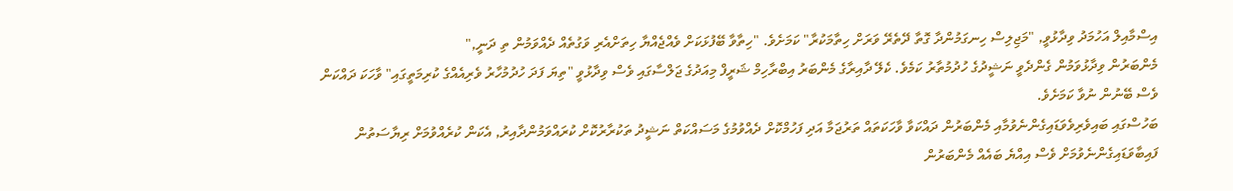އިސްމާއިލް އަހުމަދު ވިދާޅުވީ, "މަޖިލިސް ހިނގަމުންދާ ގޮތާ ދޭތެރޭ ވަރަށް ހިތާމަކުރާ" ކަމަށެވެ. "ހިތާވާ ބޭފުޅަކަށް ވެއްޖެއްޔާ ހިތަށްއެރި ވަގުތެއް ދެއްވަމުން ތި ދަނީ,"
މެންބަރުން ވިދާޅުވަމުން ގެންދެވީ ނަޝީދުގެ ހުދުމުތާރު ކަމެވެ. ކެލޭ ދާއިރާގެ މެންބަރު އިބްރާހިމް ޝަރީފް މިއަދުގެ ޖަލްސާގައި ވެސް ވިދާޅުވީ "ތިޔަ ފަދަ ހުދުމުހާރު ވެރިއެއްގެ ކުރިމަތީގައި" ވާހަކަ ދައްކަން ވެސް ބޭނުން ނުވާ ކަމަށެވެ.
ބަހުސްގައި ބައިވެރިވެވަޑައިގެންނެވުމާއި މެންބަރުން ދައްކަވާ ވާހަކަތައް ތަރުޖަމާ އަދި ފަހުމްކޮށް ދެއްވުމުގެ މަސައްކަތް ނަޝީދު ތަކުރާރުކޮށް ކުރައްވަމުންދާއިރު, އެކަން ކުރެއްވުމަށް ރިޔާސަތުން ފައިބާވަޑައިގެންނެވުމަށް ވެސް އިއްޔެ ބައެއް މެންބަރުން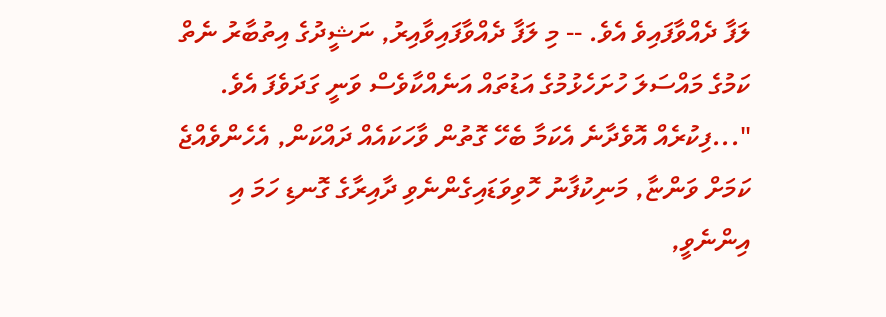ލަފާ ދެއްވާފައިވެ އެވެ. -- މި ލަފާ ދެއްވާފައިވާއިރު, ނަޝީދުގެ އިތުބާރު ނެތް ކަމުގެ މައްސަލަ ހުށަހެޅުމުގެ އަޑުތައް އަނެއްކާވެސް ވަނީ ގަދަވެފަ އެވެ.
"...ފިކުރެއް އޮވެދާނެ އެކަމާ ބެހޭ ގޮތުން ވާހަކައެއް ދައްކަން, އެހެންވެއްޖެ ކަމަށް ވަންޏާ, މަނިކުފާނު ހޮވިވަޑައިގެންނެވި ދާއިރާގެ ގޮނޑި ހަމަ އި އިންނެވީ,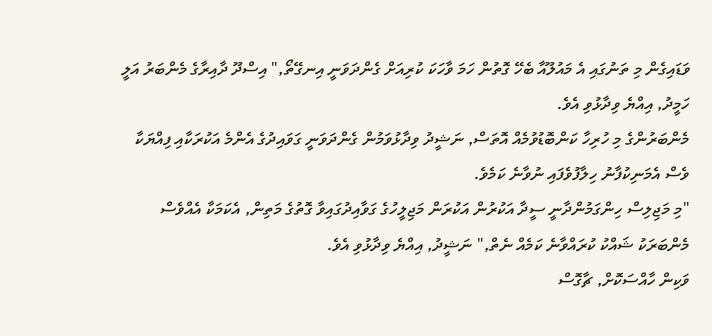ވަޑައިގެން މި ތަނުގައި އެ މައުލޫއާ ބެހޭ ގޮތުން ހަމަ ވާހަކަ ކުރިއަށް ގެންދަވަނީ އިނގޭތޯ," އިސްދޫ ދާއިރާގެ މެންބަރު އަލީ ހަމީދު, އިއްޔެ ވިދާޅުވި އެވެ.
މެންބަރުންގެ މި ހުރިހާ ކަންބޮޑުވުމެއް އޮތަސް, ނަޝީދު ވިދާޅުވަމުން ގެންދަވަނީ ގަވައިދުގެ އެންމެ އަކުރަކާއި ފިއްޔަކާ ވެސް އެމަނިކުފާނު ހިލާފުވެފައި ނުވާނެ ކަމެވެ.
"މި މަޖިލިސް ހިންގަމުންދާނީ ސީދާ އަކުރުން އަކުރަން މަޖިލީހުގެ ގަވާއިދުގައިވާ ގޮތުގެ މަތިން, އެކަމަކާ އެއްވެސް މެންބަރަކު ޝައްކު ކުރައްވާނެ ކަމެއް ނެތް," ނަޝީދު, އިއްޔެ ވިދާޅުވި އެވެ.
ވަކިން ހާއްސަކޮށް, ޗާގޮސް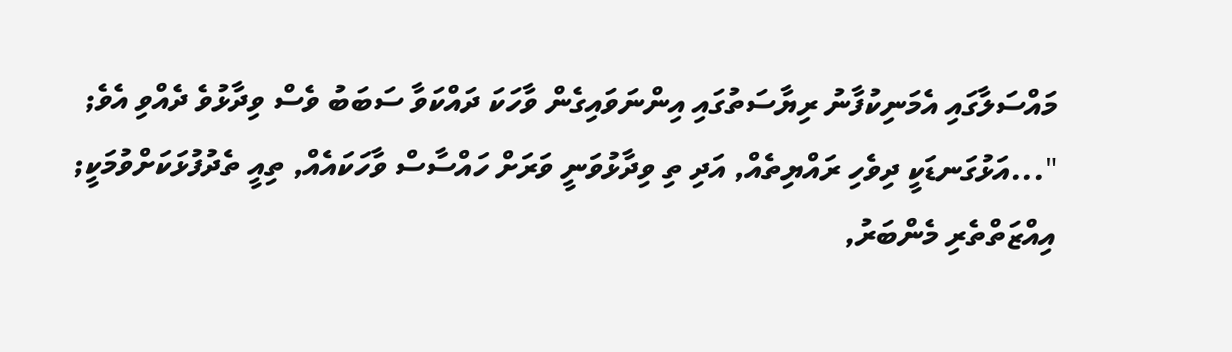މައްސަލާގައި އެމަނިކުފާނު ރިޔާސަތުގައި އިންނަވައިގެން ވާހަކަ ދައްކަވާ ސަބަބު ވެސް ވިދާޅުވެ ދެއްވި އެވެ;
"...އަޅުގަނޑަކީ ދިވެހި ރައްޔިތެއް, އަދި ތި ވިދާޅުވަނީ ވަރަށް ހައްސާސް ވާހަކައެއް, ތިއީ ތެދުފުޅަކަށްވުމަކީ; އިއްޒަތްތެރި މެންބަރު,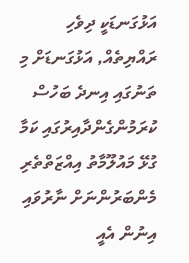އަޅުގަނޑަކީ ދިވެހި ރައްޔިތެއް, އަޅުގަނޑަށް މި ތަނުގައި އިނދެ ބަހުސް ކުރަމުންގެންދާއިރުގައި ކަމާ ގުޅޭ މައުލޫމާތު އިއްޒަތްތެރި މެންބަރުންނަށް ނާރުވައި އިނުން އެއީ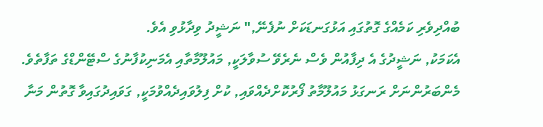ބުއްދިވެރި ކަމެއްގެ ގޮތުގައި އަޅުގަނޑަކަށް ނުފެނޭ," ނަޝީދު ވިދާޅުވި އެވެ.
އެކަމަކު, ނަޝީދުގެ އެ ދިފާއުން ވެސް ނެރެވޭ ސުވާލަކީ, މައުލޫމާތާއި އެމަނިކުފާނުގެ ސްޓޭންޑްގެ ތަފާތެވެ. މެންބަރުންނަށް ރަނގަޅު މައުލޫމާތު ފޯރުކޮށްދެއްވައި, ކުށް ފިލުވައިދެއްވުމަކީ, ގަވައިދުގައިވާ ގޮތުން މަނާ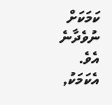ކަމަކަށް ނުވެދާނެ އެވެ.
އެކަމަކު,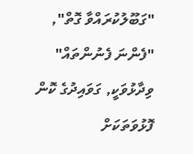"ގަބޫލުކުރައްވާ ގޮތް", "ފެންނަ ފެނުންތައް" ވިދާޅުވަކީ, ގަވައިދުގެ ކޮން ފޮޅުވަތަކަށް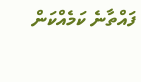ފައްތާނެ ކަމެއްކަން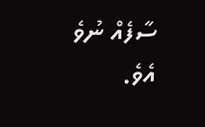ސާފެއް ނުވެ އެވެ.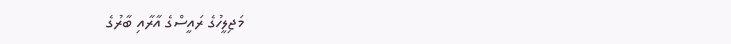މަޖިލީހުގެ ރައީސްގެ އާރާއި ބާރުގެ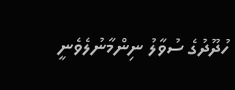ހުދޫދުގެ ސުވާލު ނިންމާނުލެވެނީ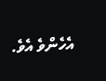އެހެންވެ އެވެ.